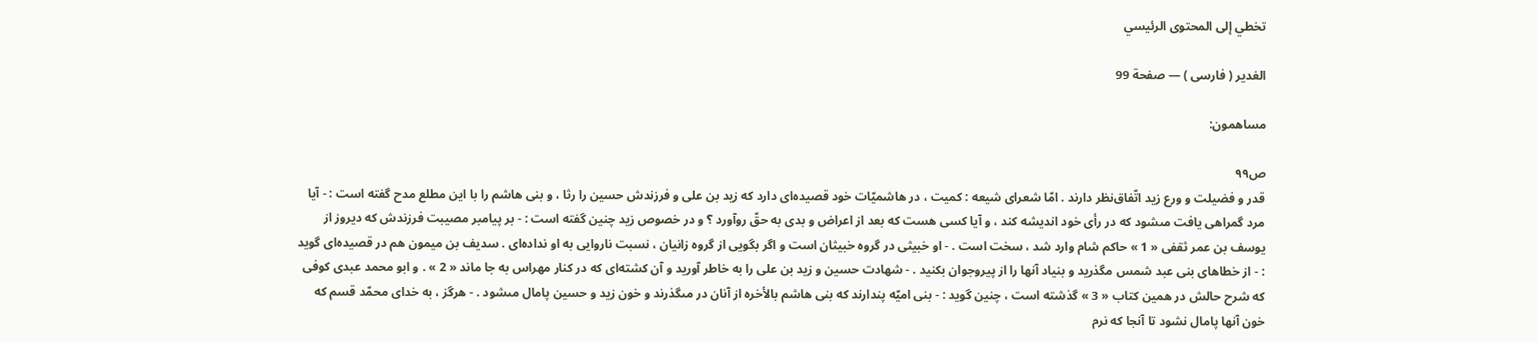تخطي إلى المحتوى الرئيسي

الغدير ( فارسى ) — صفحة 99

مساهمون:

ص٩٩
قدر و فضيلت و ورع زيد اتّفاق‌نظر دارند . امّا شعراى شيعه : كميت ، در هاشميّات خود قصيده‌اى دارد كه زيد بن على و فرزندش حسين را رثا ، و بنى هاشم را با اين مطلع مدح گفته است : - آيا مرد گمراهى يافت مىشود كه در رأى خود انديشه كند ، و آيا كسى هست كه بعد از اعراض و بدى به حقّ روآورد ؟ و در خصوص زيد چنين گفته است : - بر پيامبر مصيبت فرزندش كه ديروز از يوسف بن عمر ثقفى « 1 » حاكم شام وارد شد ، سخت است . - او خبيثى در گروه خبيثان است و اگر بگويى از گروه زانيان ، نسبت ناروايى به او نداده‌اى . سديف بن ميمون هم در قصيده‌اى گويد : - از خطاهاى بنى عبد شمس مگذريد و بنياد آنها را از پيروجوان بكنيد . - شهادت حسين و زيد بن على را به خاطر آوريد و آن كشته‌اى كه در كنار مهراس به جا ماند « 2 » . و ابو محمد عبدى كوفى كه شرح حالش در همين كتاب « 3 » گذشته است ، چنين گويد : - بنى اميّه پندارند كه بنى هاشم بالأخره از آنان در مىگذرند و خون زيد و حسين پامال مىشود . - هرگز ، به خداى محمّد قسم كه خون آنها پامال نشود تا آنجا كه نرم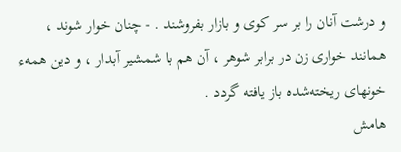و درشت آنان را بر سر كوى و بازار بفروشند . - چنان خوار شوند ، همانند خوارى زن در برابر شوهر ، آن هم با شمشير آبدار ، و دين همهء خونهاى ريخته‌شده باز يافته گردد .
هامش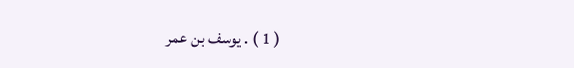( 1 ) . يوسف بن عمر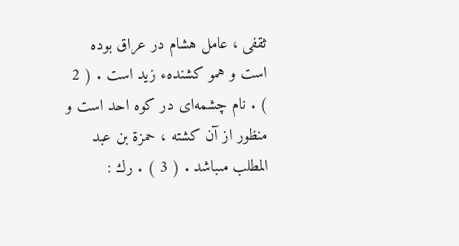ثقفى ، عامل هشام در عراق بوده است و همو كشندهء زيد است . ( 2 ) . نام چشمه‌اى در كوه احد است و منظور از آن كشته ، حمزة بن عبد المطلب مىباشد . ( 3 ) . رك :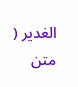الغدير ( متن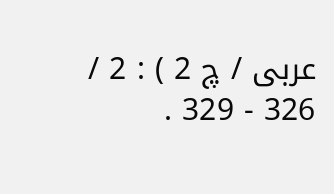عربى / چ 2 ) : 2 / 326 - 329 .